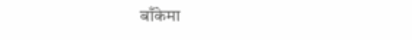बाँकेमा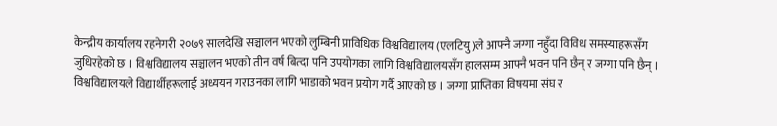केन्द्रीय कार्यालय रहनेगरी २०७९ सालदेखि सञ्चालन भएको लुम्बिनी प्राविधिक विश्वविद्यालय (एलटियु)ले आफ्नै जग्गा नहुँदा विविध समस्याहरूसँग जुधिरहेको छ । विश्वविद्यालय सञ्चालन भएको तीन वर्ष बित्दा पनि उपयोगका लागि विश्वविद्यालयसँग हालसम्म आफ्नै भवन पनि छैन् र जग्गा पनि छैन् । विश्वविद्यालयले विद्यार्थीहरूलाई अध्ययन गराउनका लागि भाडाको भवन प्रयोग गर्दै आएको छ । जग्गा प्राप्तिका विषयमा संघ र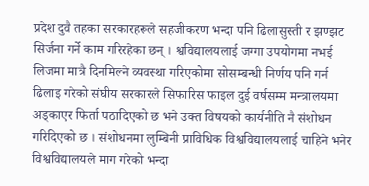प्रदेश दुवै तहका सरकारहरूले सहजीकरण भन्दा पनि ढिलासुस्ती र झण्झट सिर्जना गर्ने काम गरिरहेका छन् । श्वविद्यालयलाई जग्गा उपयोगमा नभई लिजमा मात्रै दिनमिल्ने व्यवस्था गरिएकोमा सोसम्बन्धी निर्णय पनि गर्न ढिलाइ गरेको संघीय सरकारले सिफारिस फाइल दुई वर्षसम्म मन्त्रालयमा अड्काएर फिर्ता पठादिएको छ भने उक्त विषयको कार्यनीति नै संशोधन गरिदिएको छ । संशोधनमा लुम्बिनी प्राविधिक विश्वविद्यालयलाई चाहिने भनेर विश्वविद्यालयले माग गरेको भन्दा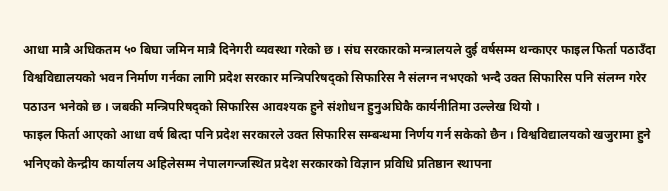आधा मात्रै अधिकतम ५० बिघा जमिन मात्रै दिनेगरी व्यवस्था गरेको छ । संघ सरकारको मन्त्रालयले दुई वर्षसम्म थन्काएर फाइल फिर्ता पठाउँदा विश्वविद्यालयको भवन निर्माण गर्नका लागि प्रदेश सरकार मन्त्रिपरिषद्को सिफारिस नै संलग्न नभएको भन्दै उक्त सिफारिस पनि संलग्न गरेर पठाउन भनेको छ । जबकी मन्त्रिपरिषद्को सिफारिस आवश्यक हुने संशोधन हुनुअघिकै कार्यनीतिमा उल्लेख थियो ।
फाइल फिर्ता आएको आधा वर्ष बित्दा पनि प्रदेश सरकारले उक्त सिफारिस सम्बन्धमा निर्णय गर्न सकेको छैन । विश्वविद्यालयको खजुरामा हुने भनिएको केन्द्रीय कार्यालय अहिलेसम्म नेपालगन्जस्थित प्रदेश सरकारको विज्ञान प्रविधि प्रतिष्ठान स्थापना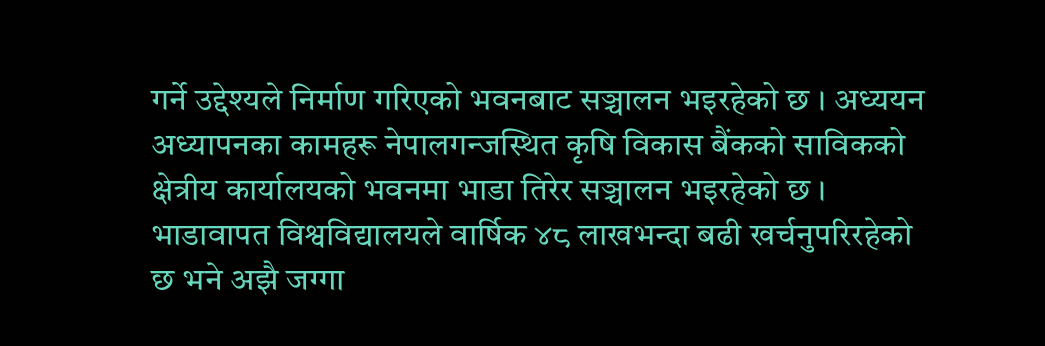गर्ने उद्देश्यले निर्माण गरिएको भवनबाट सञ्चालन भइरहेको छ । अध्ययन अध्यापनका कामहरू नेपालगन्जस्थित कृषि विकास बैंकको साविकको क्षेत्रीय कार्यालयको भवनमा भाडा तिरेर सञ्चालन भइरहेको छ । भाडावापत विश्वविद्यालयले वार्षिक ४८ लाखभन्दा बढी खर्चनुपरिरहेको छ भने अझै जग्गा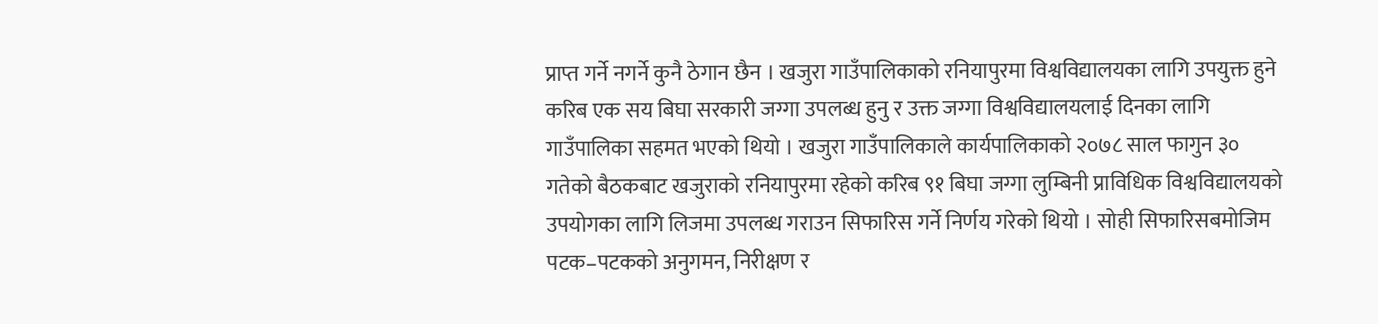प्राप्त गर्ने नगर्ने कुनै ठेगान छैन । खजुरा गाउँपालिकाको रनियापुरमा विश्वविद्यालयका लागि उपयुक्त हुने करिब एक सय बिघा सरकारी जग्गा उपलब्ध हुनु र उक्त जग्गा विश्वविद्यालयलाई दिनका लागि गाउँपालिका सहमत भएको थियो । खजुरा गाउँपालिकाले कार्यपालिकाको २०७८ साल फागुन ३० गतेको बैठकबाट खजुराको रनियापुरमा रहेको करिब ९१ बिघा जग्गा लुम्बिनी प्राविधिक विश्वविद्यालयको उपयोगका लागि लिजमा उपलब्ध गराउन सिफारिस गर्ने निर्णय गरेको थियो । सोही सिफारिसबमोजिम पटक–पटकको अनुगमन, निरीक्षण र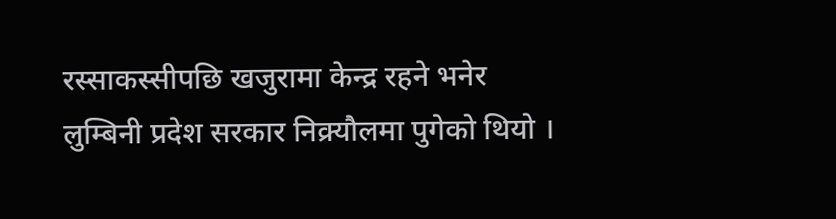रस्साकस्सीपछि खजुरामा केन्द्र रहने भनेर लुम्बिनी प्रदेश सरकार निक्र्यौलमा पुगेको थियो ।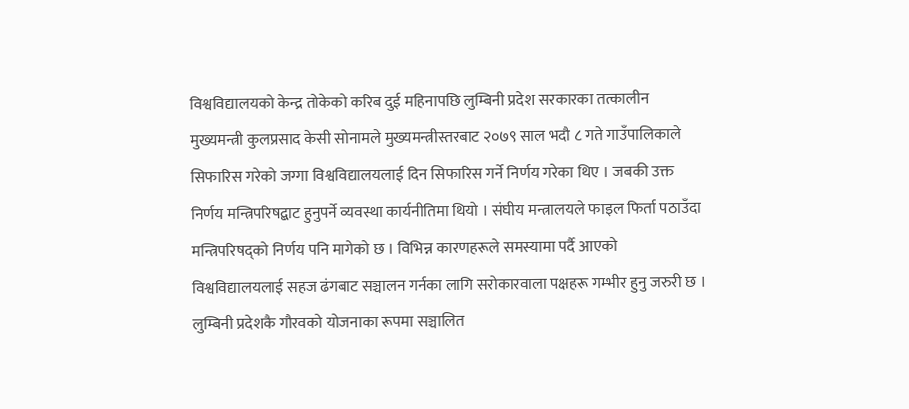विश्वविद्यालयको केन्द्र तोकेको करिब दुई महिनापछि लुम्बिनी प्रदेश सरकारका तत्कालीन मुख्यमन्त्री कुलप्रसाद केसी सोनामले मुख्यमन्त्रीस्तरबाट २०७९ साल भदौ ८ गते गाउँपालिकाले सिफारिस गरेको जग्गा विश्वविद्यालयलाई दिन सिफारिस गर्ने निर्णय गरेका थिए । जबकी उक्त निर्णय मन्त्रिपरिषद्बाट हुनुपर्ने व्यवस्था कार्यनीतिमा थियो । संघीय मन्त्रालयले फाइल फिर्ता पठाउँदा मन्त्रिपरिषद्को निर्णय पनि मागेको छ । विभिन्न कारणहरूले समस्यामा पर्दै आएको विश्वविद्यालयलाई सहज ढंगबाट सञ्चालन गर्नका लागि सरोकारवाला पक्षहरू गम्भीर हुनु जरुरी छ । लुम्बिनी प्रदेशकै गौरवको योजनाका रूपमा सञ्चालित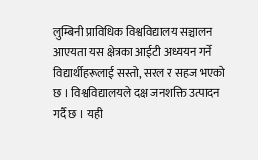लुम्बिनी प्राविधिक विश्वविद्यालय सञ्चालन आएयता यस क्षेत्रका आईटी अध्ययन गर्ने विद्यार्थीहरूलाई सस्तो, सरल र सहज भएको छ । विश्वविद्यालयले दक्ष जनशक्ति उत्पादन गर्दै छ । यही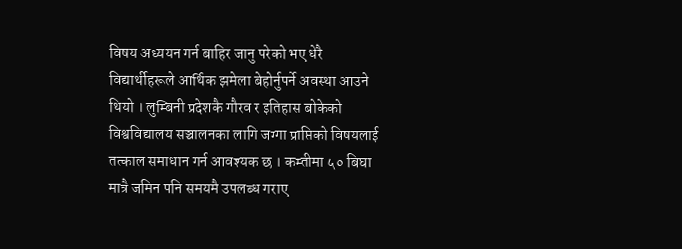विषय अध्ययन गर्न बाहिर जानु परेको भए धेरै विद्यार्थीहरूले आर्थिक झमेला बेहोर्नुपर्ने अवस्था आउने थियो । लुम्बिनी प्रदेशकै गौरव र इतिहास बोकेको विश्वविद्यालय सञ्चालनका लागि जग्गा प्राप्तिको विषयलाई तत्काल समाधान गर्न आवश्यक छ । कम्तीमा ५० बिघा मात्रै जमिन पनि समयमै उपलब्ध गराए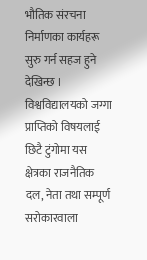भौतिक संरचना निर्माणका कार्यहरू सुरु गर्न सहज हुने देखिन्छ । विश्वविद्यालयको जग्गा प्राप्तिको विषयलाई छिटै टुंगोमा यस क्षेत्रका राजनैतिक दल, नेता तथा सम्पूर्ण सरोकारवाला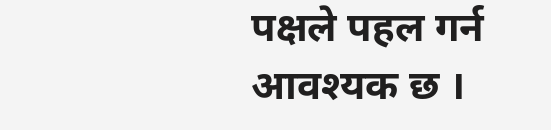पक्षले पहल गर्न आवश्यक छ ।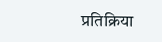प्रतिक्रिया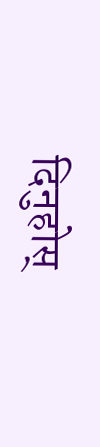दिनुहोस्